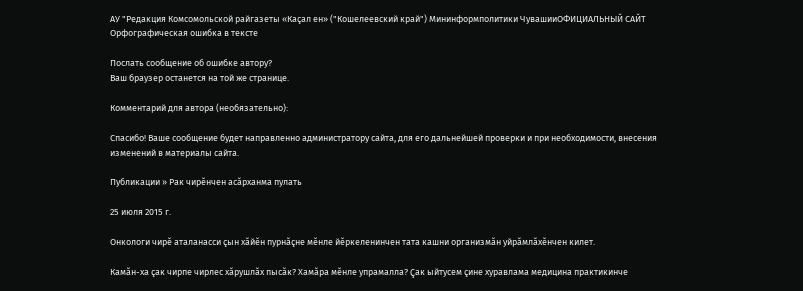АУ "Редакция Комсомольской райгазеты «Каçал ен» ("Кошелеевский край") Мининформполитики ЧувашииОФИЦИАЛЬНЫЙ САЙТ
Орфографическая ошибка в тексте

Послать сообщение об ошибке автору?
Ваш браузер останется на той же странице.

Комментарий для автора (необязательно):

Спасибо! Ваше сообщение будет направленно администратору сайта, для его дальнейшей проверки и при необходимости, внесения изменений в материалы сайта.

Публикации » Рак чирĕнчен асăрханма пулать

25 июля 2015 г.

Онкологи чирĕ аталанасси çын хăйĕн пурнăçне мĕнле йĕркеленинчен тата кашни организмăн уйрăмлăхĕнчен килет.

Камăн-ха çак чирпе чирлес хăрушлăх пысăк? Хамăра мĕнле упрамалла? Çак ыйтусем çине хуравлама медицина практикинче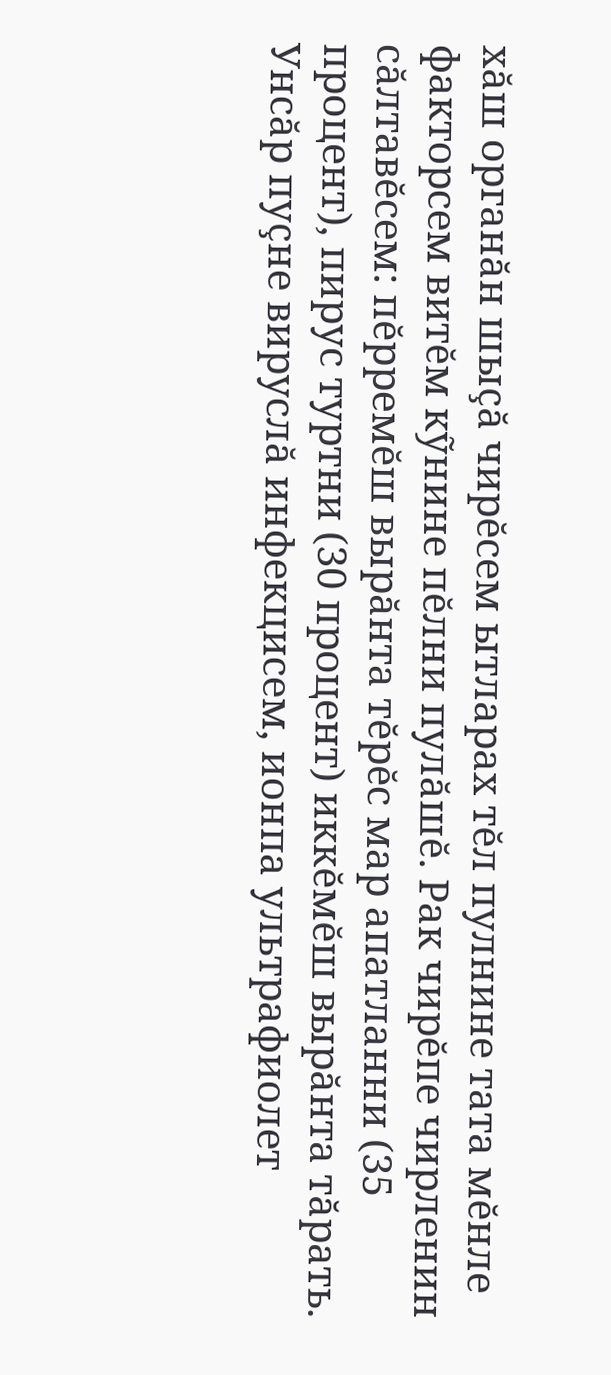хăш органăн шыçă чирĕсем ытларах тĕл пулнине тата мĕнле факторсем витĕм кỹнине пĕлни пулăшĕ. Рак чирĕпе чирленин сăлтавĕсем: пĕрремĕш вырăнта тĕрĕс мар апатланни (35 процент), пирус туртни (30 процент) иккĕмĕш вырăнта тăрать. Унсăр пуçне вируслă инфекцисем, ионпа ультрафиолет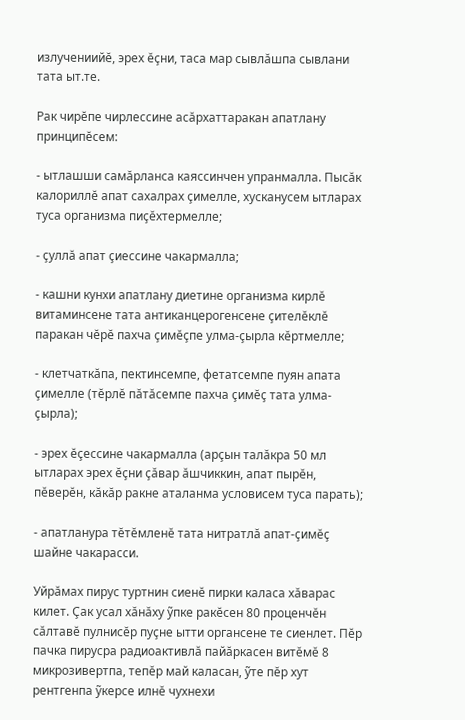излучениийĕ, эрех ĕçни, таса мар сывлăшпа сывлани тата ыт.те.

Рак чирĕпе чирлессине асăрхаттаракан апатлану принципĕсем:

- ытлашши самăрланса каяссинчен упранмалла. Пысăк калориллĕ апат сахалрах çимелле, хусканусем ытларах туса организма пиçĕхтермелле;

- çуллă апат çиессине чакармалла;

- кашни кунхи апатлану диетине организма кирлĕ витаминсене тата антиканцерогенсене çителĕклĕ паракан чĕрĕ пахча çимĕçпе улма-çырла кĕртмелле;

- клетчаткăпа, пектинсемпе, фетатсемпе пуян апата çимелле (тĕрлĕ пăтăсемпе пахча çимĕç тата улма-çырла);

- эрех ĕçессине чакармалла (арçын талăкра 50 мл ытларах эрех ĕçни çăвар ăшчиккин, апат пырĕн, пĕверĕн, кăкăр ракне аталанма условисем туса парать);

- апатланура тĕтĕмленĕ тата нитратлă апат-çимĕç шайне чакарасси.

Уйрăмах пирус туртнин сиенĕ пирки каласа хăварас килет. Çак усал хăнăху ỹпке ракĕсен 80 проценчĕн сăлтавĕ пулнисĕр пуçне ытти органсене те сиенлет. Пĕр пачка пирусра радиоактивлă пайăркасен витĕмĕ 8 микрозивертпа, тепĕр май каласан, ỹте пĕр хут рентгенпа ỹкерсе илнĕ чухнехи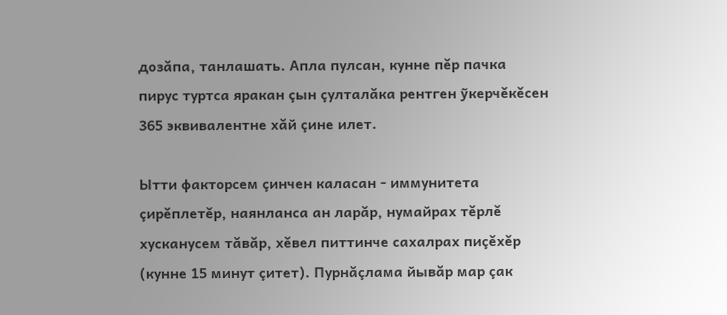дозăпа, танлашать. Апла пулсан, кунне пĕр пачка пирус туртса яракан çын çулталăка рентген ỹкерчĕкĕсен 365 эквивалентне хăй çине илет.

Ытти факторсем çинчен каласан - иммунитета çирĕплетĕр, наянланса ан ларăр, нумайрах тĕрлĕ хусканусем тăвăр, хĕвел питтинче сахалрах пиçĕхĕр (кунне 15 минут çитет). Пурнăçлама йывăр мар çак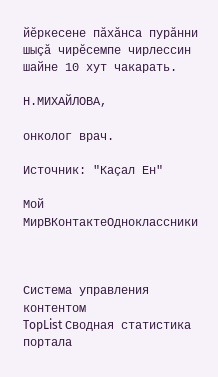йĕркесене пăхăнса пурăнни шыçă чирĕсемпе чирлессин шайне 10 хут чакарать.

Н.МИХАЙЛОВА,

онколог врач.

Источник: "Каçал Ен"

Мой МирВКонтактеОдноклассники



Система управления контентом
TopList Сводная статистика портала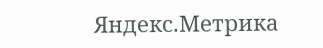Яндекс.Метрика